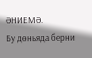ӘНИЕМӘ.
Бу дөньяда берни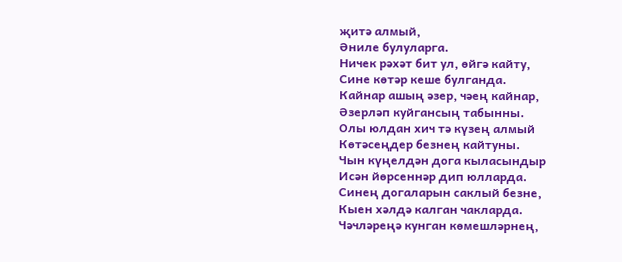җитә алмый,
Әниле булуларга.
Ничек рәхәт бит ул, өйгә кайту,
Сине көтәр кеше булганда.
Кайнар ашың әзер, чәең кайнар,
Әзерләп куйгансың табынны.
Олы юлдан хич тә күзең алмый
Көтәсеңдер безнең кайтуны.
Чын күңелдән дога кыласындыр
Исән йөрсеннәр дип юлларда.
Синең догаларын саклый безне,
Кыен хәлдә калган чакларда.
Чәчләреңә кунган көмешләрнең,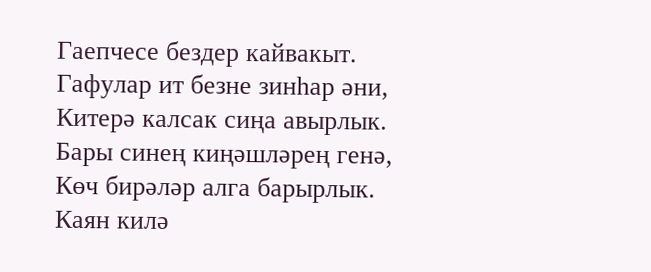Гаепчесе бездер кайвакыт.
Гафулар ит безне зинһар әни,
Китерә калсак сиңа авырлык.
Бары синең киңәшләрең генә,
Көч бирәләр алга барырлык.
Каян килә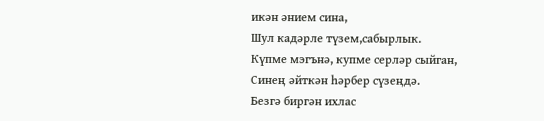икән әнием сина,
Шул кадәрле түзем,сабырлык.
Күпме мэгънә, купме серләр сыйган,
Синең әйткән һәрбер сүзеңдә.
Безгә биргән ихлас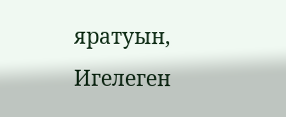яратуын,
Игелеген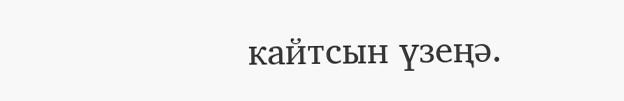кайтсын үзеңә.